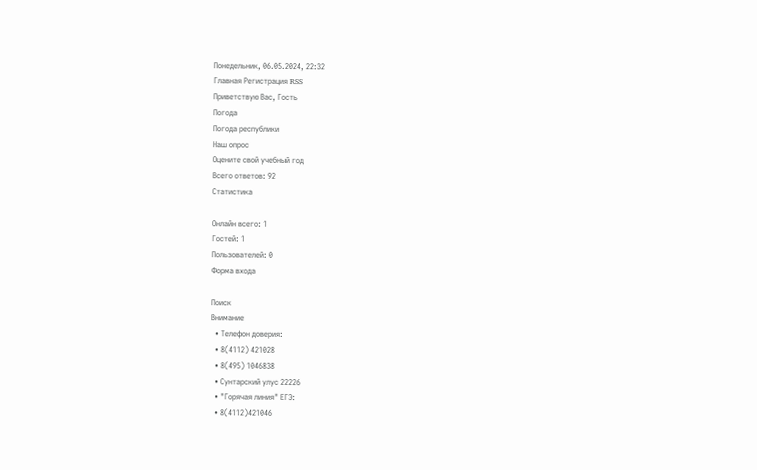Понедельник, 06.05.2024, 22:32
Главная Регистрация RSS
Приветствую Вас, Гость
Погода
Погода республики
Наш опрос
Оцените свой учебный год
Всего ответов: 92
Статистика

Онлайн всего: 1
Гостей: 1
Пользователей: 0
Форма входа

Поиск
Внимание
  • Телефон доверия:
  • 8(4112) 421028
  • 8(495) 1046838
  • Сунтарский улус 22226
  • "Горячая линия" ЕГЭ:
  • 8(4112)421046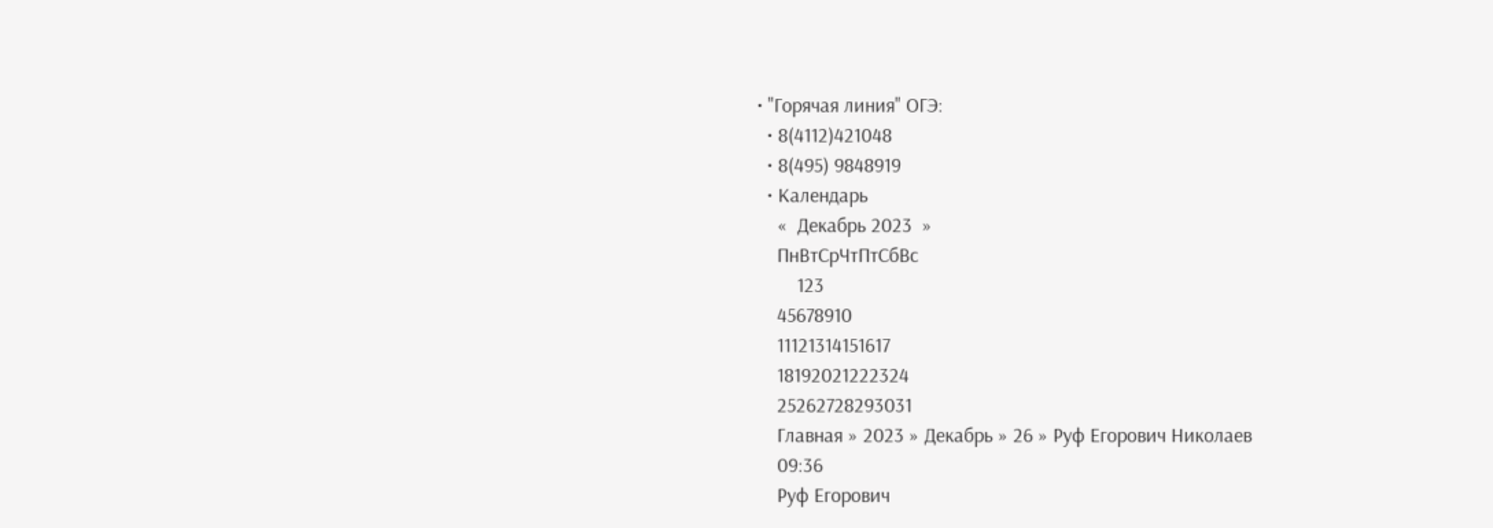• "Горячая линия" ОГЭ:
  • 8(4112)421048
  • 8(495) 9848919
  • Календарь
    «  Декабрь 2023  »
    ПнВтСрЧтПтСбВс
        123
    45678910
    11121314151617
    18192021222324
    25262728293031
    Главная » 2023 » Декабрь » 26 » Руф Егорович Николаев
    09:36
    Руф Егорович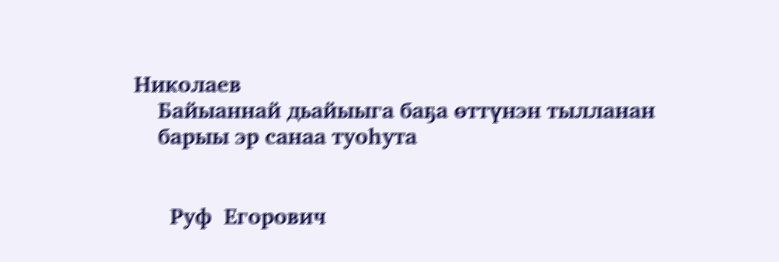Николаев
    Байыаннай дьайыыга баҕа өттүнэн тылланан
    барыы эр санаа туоһута


      Руф  Егорович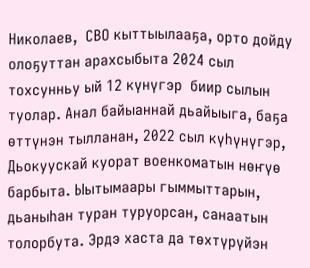Николаев,  СВО кыттыылааҕа, орто дойду олоҕуттан арахсыбыта 2024 сыл  тохсунньу ый 12 күнүгэр  биир сылын туолар. Анал байыаннай дьайыыга, баҕа өттүнэн тылланан, 2022 сыл күһүнүгэр,  Дьокуускай куорат военкоматын нөҥүө барбыта. Ыытымаары гыммыттарын, дьаныһан туран туруорсан, санаатын толорбута. Эрдэ хаста да төхтүрүйэн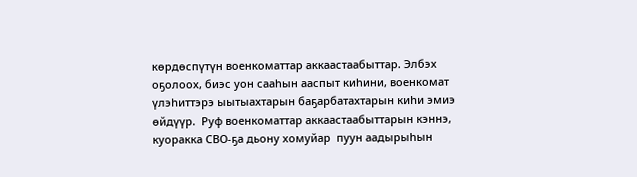көрдөспүтүн военкоматтар аккаастаабыттар. Элбэх оҕолоох, биэс уон сааһын ааспыт киһини, военкомат үлэһиттэрэ ыытыахтарын баҕарбатахтарын киһи эмиэ өйдүүр.  Руф военкоматтар аккаастаабыттарын кэннэ, куоракка СВО-ҕа дьону хомуйар  пуун аадырыһын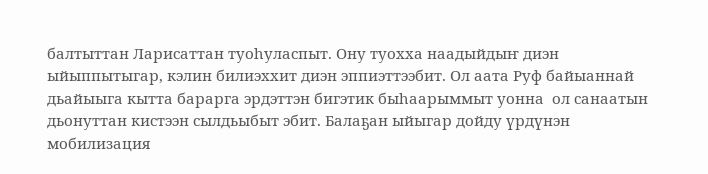балтыттан Ларисаттан туоһуласпыт. Ону туохха наадыйдыҥ диэн ыйыппытыгар, кэлин билиэххит диэн эппиэттээбит. Ол аата Руф байыаннай дьайыыга кытта барарга эрдэттэн бигэтик быһаарыммыт уонна  ол санаатын дьонуттан кистээн сылдьыбыт эбит. Балаҕан ыйыгар дойду үрдүнэн мобилизация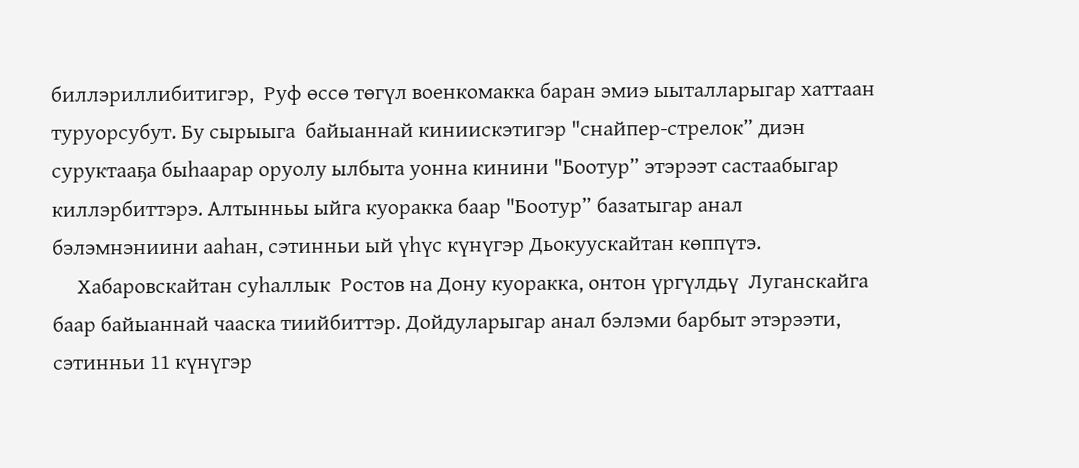биллэриллибитигэр,  Руф өссө төгүл военкомакка баран эмиэ ыыталларыгар хаттаан туруорсубут. Бу сырыыга  байыаннай киниискэтигэр "снайпер-стрелок” диэн суруктааҕа быһаарар оруолу ылбыта уонна кинини "Боотур” этэрээт састаабыгар киллэрбиттэрэ. Алтынньы ыйга куоракка баар "Боотур” базатыгар анал бэлэмнэниини ааһан, сэтинньи ый үһүс күнүгэр Дьокуускайтан көппүтэ.
     Хабаровскайтан суһаллык  Ростов на Дону куоракка, онтон үргүлдьү  Луганскайга баар байыаннай чааска тиийбиттэр. Дойдуларыгар анал бэлэми барбыт этэрээти, сэтинньи 11 күнүгэр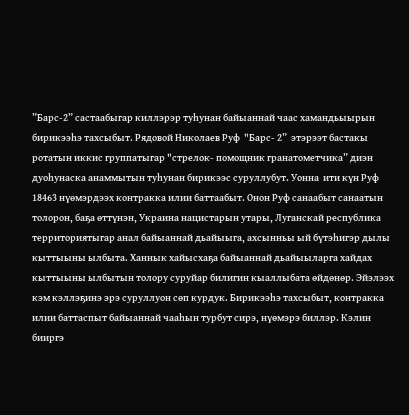”Барс-2” састаабыгар киллэрэр туһунан байыаннай чаас хамандьыырын бирикээһэ тахсыбыт. Рядовой Николаев Руф  "Барс- 2”  этэрээт бастакы ротатын иккис группатыгар "стрелок- помощник гранатометчика” диэн дуоһунаска анаммытын туһунан бирикээс суруллубут. Уонна  ити күн Руф  18463 нүөмэрдээх контракка илии баттаабыт. Онон Руф санаабыт санаатын толорон, баҕа өттүнэн, Украина нацистарын утары, Луганскай республика территориятыгар анал байыаннай дьайыыга, ахсынньы ый бүтэһигэр дылы кыттыыны ылбыта. Ханнык хайысхаҕа байыаннай дьайыыларга хайдах кыттыыны ылбытын толору суруйар билигин кыаллыбата өйдөнөр. Эйэлээх кэм кэллэҕинэ эрэ суруллуон сөп курдук. Бирикээһэ тахсыбыт, контракка илии баттаспыт байыаннай чааһын турбут сирэ, нүөмэрэ биллэр. Кэлин бииргэ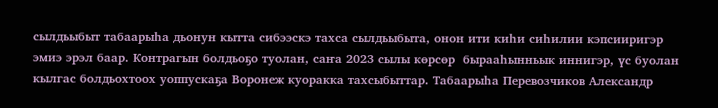сылдьыбыт табаарыһа дьонун кытта сибээскэ тахса сылдьыбыта, онон ити киһи сиһилии кэпсииригэр эмиэ эрэл баар. Контрагын болдьоҕо туолан, саҥа 2023 сылы көрсөр  бырааһынньык иннигэр, үс буолан кылгас болдьохтоох уоппускаҕа Воронеж куоракка тахсыбыттар. Табаарыһа Перевозчиков Александр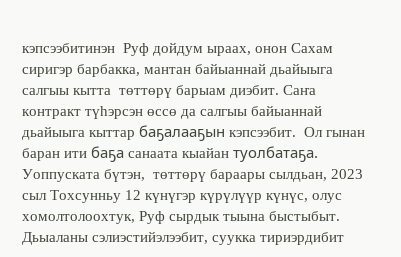кэпсээбитинэн  Руф дойдум ыраах, онон Сахам сиригэр барбакка, мантан байыаннай дьайыыга салгыы кытта  төттөрү барыам диэбит. Саҥа контракт түһэрсэн өссө да салгыы байыаннай дьайыыга кыттар баҕалааҕын кэпсээбит.  Ол гынан баран ити баҕа санаата кыайан туолбатаҕа. Уоппуската бүтэн,  төттөрү бараары сылдьан, 2023 сыл Тохсунньу 12 күнүгэр күрүлүүр күнүс, олус хомолтолоохтук, Руф сырдык тыына быстыбыт. Дьыаланы сэлиэстийэлээбит, суукка тириэрдибит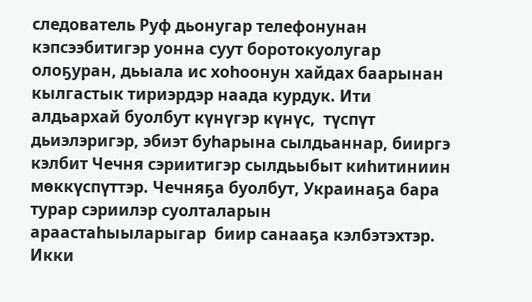следователь Руф дьонугар телефонунан кэпсээбитигэр уонна суут боротокуолугар олоҕуран, дьыала ис хоһоонун хайдах баарынан кылгастык тириэрдэр наада курдук. Ити алдьархай буолбут күнүгэр күнүс,  түспүт дьиэлэригэр, эбиэт буһарына сылдьаннар, бииргэ кэлбит Чечня сэриитигэр сылдьыбыт киһитиниин  мөккүспүттэр. Чечняҕа буолбут, Украинаҕа бара турар сэриилэр суолталарын араастаһыыларыгар  биир санааҕа кэлбэтэхтэр. Икки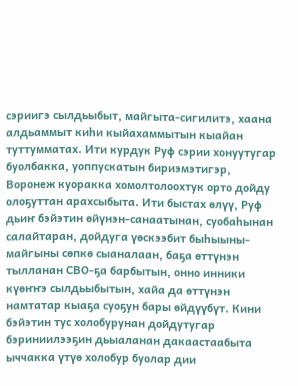сэриигэ сылдьыбыт, майгыта-сигилитэ, хаана  алдьаммыт киһи кыйахаммытын кыайан туттумматах. Ити курдук Руф сэрии хонуутугар буолбакка, уоппускатын бириэмэтигэр, Воронеж куоракка хомолтолоохтук орто дойду олоҕуттан арахсыбыта. Ити быстах өлүү, Руф  дьиҥ бэйэтин өйүнэн-санаатынан, суобаһынан салайтаран, дойдуга үөскээбит быһыыны-майгыны сөпкө сыаналаан, баҕа өттүнэн тылланан СВО-ҕа барбытын, онно инники күөҥҥэ сылдьыбытын, хайа да өттүнэн намтатар кыаҕа суоҕун бары өйдүүбүт. Кини  бэйэтин тус холобурунан дойдутугар  бэриниилээҕин дьыаланан дакаастаабыта ыччакка үтүө холобур буолар дии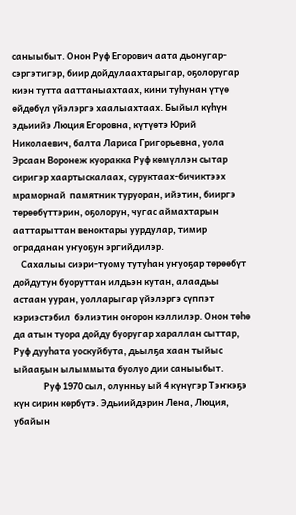саныыбыт. Онон Руф Егорович аата дьонугар-сэргэтигэр, биир дойдулаахтарыгар, оҕолоругар киэн тутта ааттаныахтаах, кини туһунан үтүө өйдөбүл үйэлэргэ хаалыахтаах. Быйыл күһүн эдьиийэ Люция Егоровна, күтүөтэ Юрий Николаевич, балта Лариса Григорьевна, уола Эрсаан Воронеж куоракка Руф көмүллэн сытар сиригэр хаартыскалаах, суруктаах-бичиктээх мраморнай  памятник туруоран, ийэтин, бииргэ төрөөбүттэрин, оҕолорун, чугас аймахтарын ааттарыттан веноктары уурдулар, тимир ограданан уҥуоҕун эргийдилэр.
    Сахалыы сиэри-туому тутуһан уҥуоҕар төрөөбүт дойдутун буоруттан илдьэн кутан, алаадьы астаан ууран, уолларыгар үйэлэргэ сүппэт кэриэстэбил  бэлиэтин оҥорон кэллилэр. Онон төһө да атын туора дойду буоругар хараллан сыттар, Руф дууһата уоскуйбута, дьылҕа хаан тыйыс ыйааҕын ылыммыта буолуо дии саныыбыт.
               Руф 1970 сыл, олунньу ый 4 күнүгэр Тэҥкэҕэ күн сирин көрбүтэ. Эдьиийдэрин Лена, Люция, убайын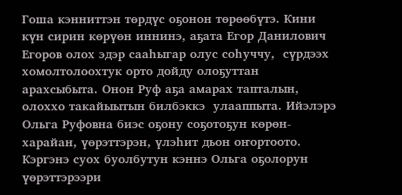Гоша кэнниттэн төрдүс оҕонон төрөөбүтэ. Кини күн сирин көрүөн иннинэ, аҕата Егор Данилович Егоров олох эдэр сааһыгар олус соһуччу,  сүрдээх хомолтолоохтук орто дойду олоҕуттан арахсыбыта. Онон Руф аҕа амарах тапталын, олоххо такайыытын билбэккэ  улааппыта. Ийэлэрэ Ольга Руфовна биэс оҕону соҕотоҕун көрөн-харайан, үөрэттэрэн, үлэһит дьон оҥортоото. Кэргэнэ суох буолбутун кэннэ Ольга оҕолорун үөрэттэрээри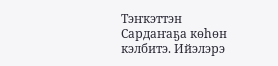Тэҥкэттэн Сардаҥаҕа көһөн кэлбитэ. Ийэлэрэ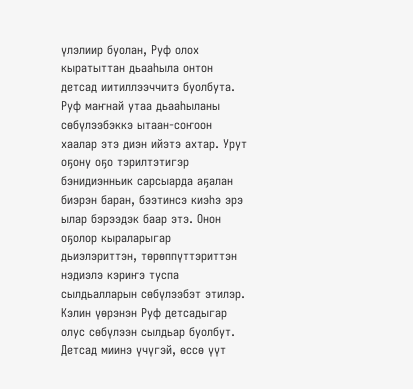үлэлиир буолан, Руф олох кыратыттан дьааһыла онтон детсад иитиллээччитэ буолбута.  Руф маҥнай утаа дьааһыланы сөбүлээбэккэ ытаан-соҥоон хаалар этэ диэн ийэтэ ахтар. Урут оҕону оҕо тэрилтэтигэр бэнидиэнньик сарсыарда аҕалан биэрэн баран, бээтинсэ киэһэ эрэ ылар бэрээдэк баар этэ. Онон оҕолор кыраларыгар  дьиэлэриттэн, төрөппүттэриттэн нэдиэлэ кэриҥэ туспа сылдьалларын сөбүлээбэт этилэр. Кэлин үөрэнэн Руф детсадыгар олус сөбүлээн сылдьар буолбут. Детсад миинэ үчүгэй, өссө үүт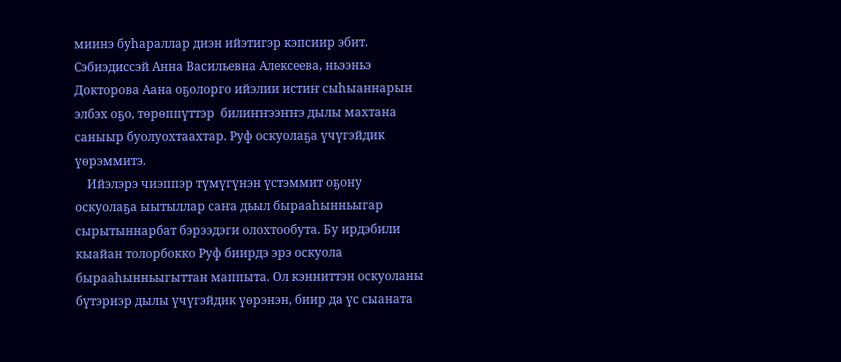миинэ буһараллар диэн ийэтигэр кэпсиир эбит. Сэбиэдиссэй Анна Васильевна Алексеева, ньээньэ  Докторова Аана оҕолорго ийэлии истиҥ сыһыаннарын элбэх оҕо, төрөппүттэр  билиҥҥээҥҥэ дылы махтана саныыр буолуохтаахтар. Руф оскуолаҕа үчүгэйдик үөрэммитэ.
    Ийэлэрэ чиэппэр түмүгүнэн үстэммит оҕону оскуолаҕа ыытыллар саҥа дьыл бырааһынньыгар сырытыннарбат бэрээдэги олохтообута. Бу ирдэбили кыайан толорбокко Руф биирдэ эрэ оскуола бырааһынньыгыттан маппыта. Ол кэнниттэн оскуоланы бүтэриэр дылы үчүгэйдик үөрэнэн, биир да үс сыаната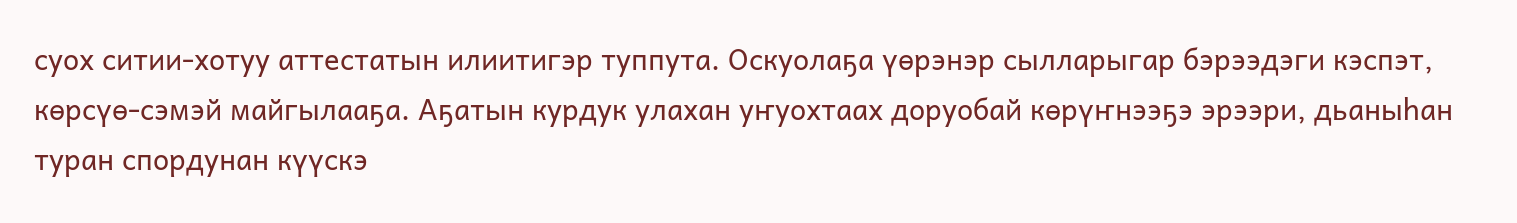суох ситии-хотуу аттестатын илиитигэр туппута. Оскуолаҕа үөрэнэр сылларыгар бэрээдэги кэспэт, көрсүө-сэмэй майгылааҕа. Аҕатын курдук улахан уҥуохтаах доруобай көрүҥнээҕэ эрээри, дьаныһан туран спордунан күүскэ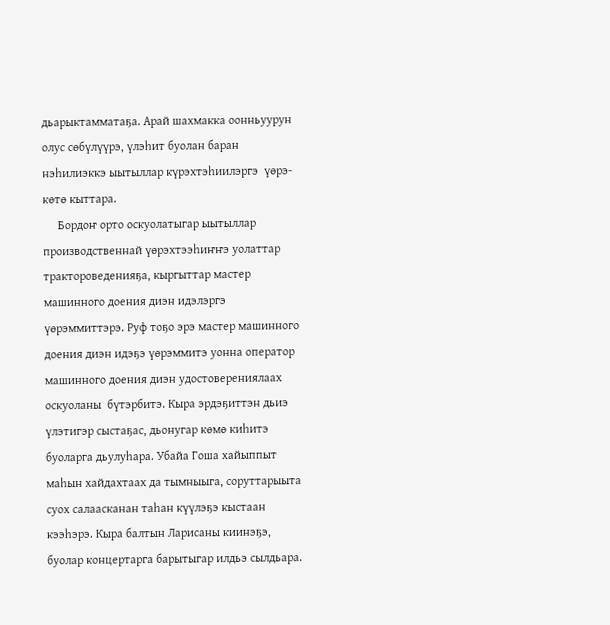дьарыктамматаҕа. Арай шахмакка оонньуурун олус сөбүлүүрэ, үлэһит буолан баран нэһилиэккэ ыытыллар күрэхтэһиилэргэ  үөрэ-көтө кыттара.
     Бордоҥ орто оскуолатыгар ыытыллар производственнай үөрэхтээһиҥҥэ уолаттар трактороведенияҕа, кыргыттар мастер машинного доения диэн идэлэргэ үөрэммиттэрэ. Руф тоҕо эрэ мастер машинного доения диэн идэҕэ үөрэммитэ уонна оператор машинного доения диэн удостоверениялаах оскуоланы  бүтэрбитэ. Кыра эрдэҕиттэн дьиэ үлэтигэр сыстаҕас, дьонугар көмө киһитэ буоларга дьулуһара. Убайа Гоша хайыппыт маһын хайдахтаах да тымныыга, соруттарыыта суох салаасканан таһан күүлэҕэ кыстаан кээһэрэ. Кыра балтын Ларисаны киинэҕэ, буолар концертарга барытыгар илдьэ сылдьара.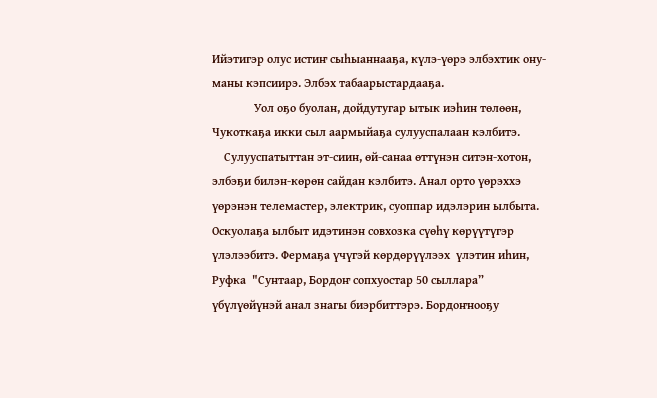Ийэтигэр олус истиҥ сыһыаннааҕа, күлэ-үөрэ элбэхтик ону-маны кэпсиирэ. Элбэх табаарыстардааҕа.
              Уол оҕо буолан, дойдутугар ытык иэһин төлөөн, Чукоткаҕа икки сыл аармыйаҕа сулууспалаан кэлбитэ.
    Сулууспатыттан эт-сиин, өй-санаа өттүнэн ситэн-хотон, элбэҕи билэн-көрөн сайдан кэлбитэ. Анал орто үөрэххэ үөрэнэн телемастер, электрик, суоппар идэлэрин ылбыта. Оскуолаҕа ылбыт идэтинэн совхозка сүөһү көрүүтүгэр үлэлээбитэ. Фермаҕа үчүгэй көрдөрүүлээх  үлэтин иһин, Руфка  "Сунтаар, Бордоҥ сопхуостар 50 сыллара”  үбүлүөйүнэй анал знагы биэрбиттэрэ. Бордоҥнооҕу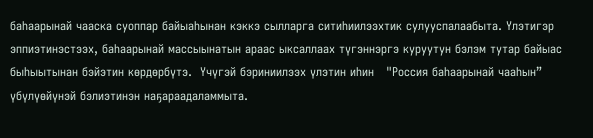баһаарынай чааска суоппар байыаһынан кэккэ сылларга ситиһиилээхтик сулууспалаабыта. Үлэтигэр эппиэтинэстээх, баһаарынай массыынатын араас ыксаллаах түгэннэргэ куруутун бэлэм тутар байыас быһыытынан бэйэтин көрдөрбүтэ.  Үчүгэй бэриниилээх үлэтин иһин   "Россия баһаарынай чааһын”  үбүлүөйүнэй бэлиэтинэн наҕараадаламмыта.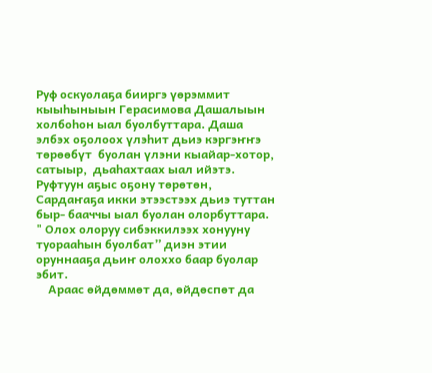Руф оскуолаҕа бииргэ үөрэммит кыыһыныын Герасимова Дашалыын холбоһон ыал буолбуттара. Даша элбэх оҕолоох үлэһит дьиэ кэргэҥҥэ төрөөбүт  буолан үлэни кыайар-хотор, сатыыр,  дьаһахтаах ыал ийэтэ. Руфтуун аҕыс оҕону төрөтөн, Сардаҥаҕа икки этээстээх дьиэ туттан быр- бааччы ыал буолан олорбуттара. " Олох олоруу сибэккилээх хонууну туорааһын буолбат” диэн этии оруннааҕа дьиҥ олоххо баар буолар эбит.
    Араас өйдөммөт да, өйдөспөт да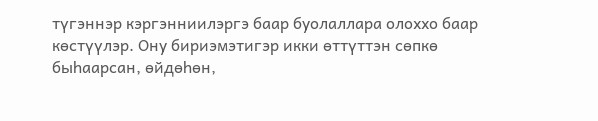түгэннэр кэргэнниилэргэ баар буолаллара олоххо баар көстүүлэр. Ону бириэмэтигэр икки өттүттэн сөпкө быһаарсан, өйдөһөн,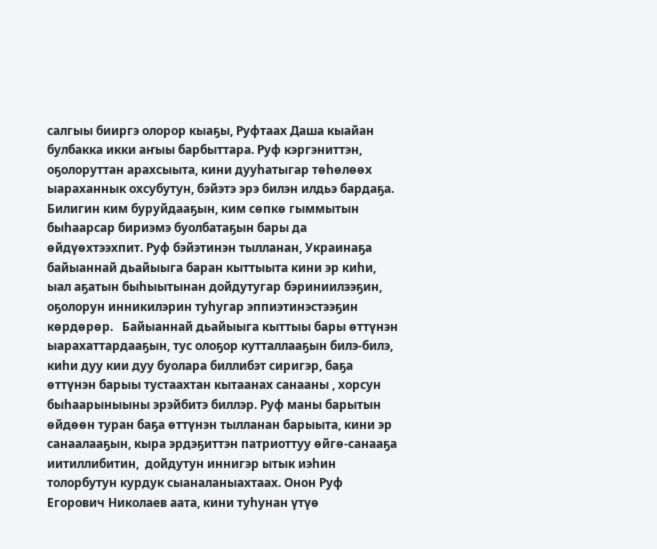салгыы бииргэ олорор кыаҕы, Руфтаах Даша кыайан булбакка икки аҥыы барбыттара. Руф кэргэниттэн, оҕолоруттан арахсыыта, кини дууһатыгар төһөлөөх ыараханнык охсубутун, бэйэтэ эрэ билэн илдьэ бардаҕа. Билигин ким буруйдааҕын, ким сөпкө гыммытын быһаарсар бириэмэ буолбатаҕын бары да өйдүөхтээхпит. Руф бэйэтинэн тылланан, Украинаҕа байыаннай дьайыыга баран кыттыыта кини эр киһи, ыал аҕатын быһыытынан дойдутугар бэриниилээҕин, оҕолорун инникилэрин туһугар эппиэтинэстээҕин көрдөрөр.   Байыаннай дьайыыга кыттыы бары өттүнэн ыарахаттардааҕын, тус олоҕор кутталлааҕын билэ-билэ, киһи дуу кии дуу буолара биллибэт сиригэр, баҕа өттүнэн барыы тустаахтан кытаанах санааны , хорсун быһаарыныыны эрэйбитэ биллэр. Руф маны барытын өйдөөн туран баҕа өттүнэн тылланан барыыта, кини эр санаалааҕын, кыра эрдэҕиттэн патриоттуу өйгө-санааҕа иитиллибитин,  дойдутун иннигэр ытык иэһин толорбутун курдук сыаналаныахтаах. Онон Руф Егорович Николаев аата, кини туһунан үтүө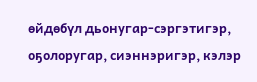өйдөбүл дьонугар-сэргэтигэр, оҕолоругар, сиэннэригэр, кэлэр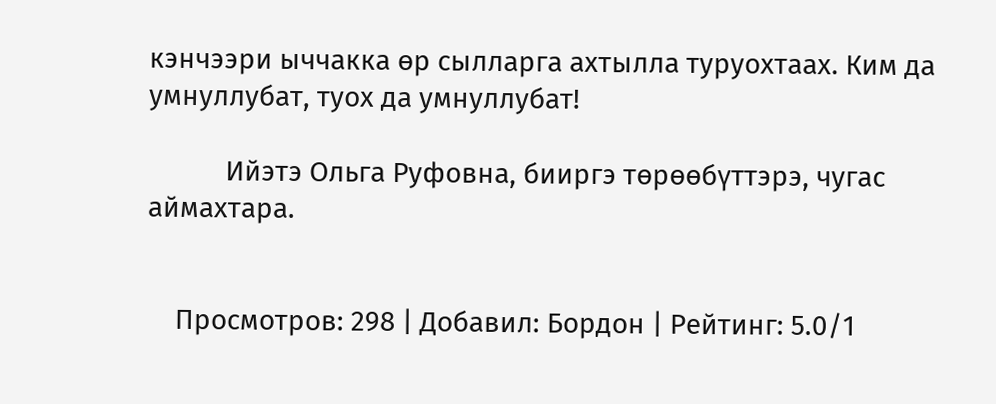кэнчээри ыччакка өр сылларга ахтылла туруохтаах. Ким да умнуллубат, туох да умнуллубат!

           Ийэтэ Ольга Руфовна, бииргэ төрөөбүттэрэ, чугас аймахтара.


    Просмотров: 298 | Добавил: Бордон | Рейтинг: 5.0/1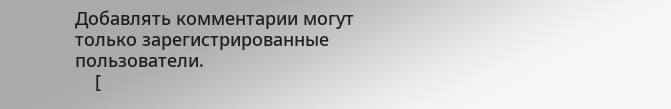Добавлять комментарии могут только зарегистрированные пользователи.
    [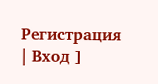Регистрация | Вход ]